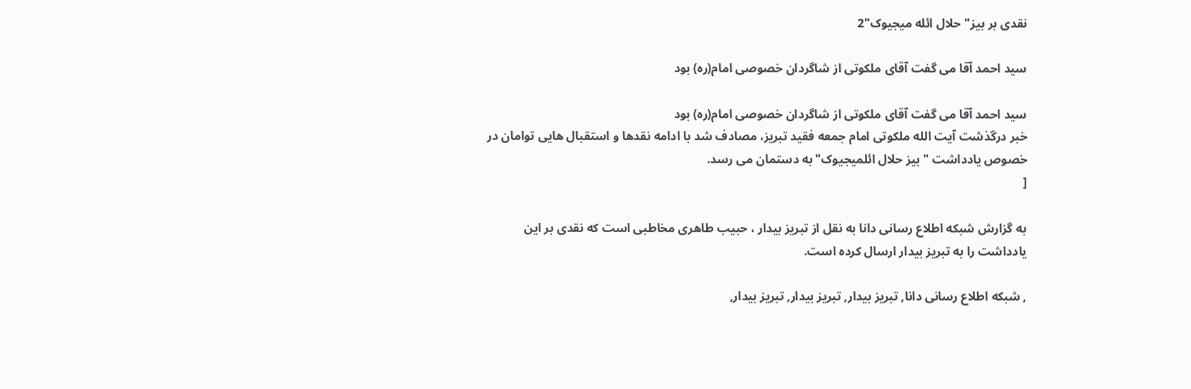نقدی بر بیز"حلال ائله میجیوک"2

سید احمد آقا می گفت آقای ملکوتی از شاگردان خصوصی امام(ره) بود

سید احمد آقا می گفت آقای ملکوتی از شاگردان خصوصی امام(ره) بود
خبر درگذشت آیت الله ملکوتی امام جمعه فقید تبریز، مصادف شد با ادامه نقدها و استقبال هایی توامان در خصوص یادداشت "بیز حلال ائلمیجیوک" به دستمان می رسد.
[

به گزارش شبکه اطلاع رسانی دانا به نقل از تبریز بیدار ، حبیب طاهری مخاطبی است که نقدی بر این یادداشت را به تبریز بیدار ارسال کرده است.

, شبکه اطلاع رسانی دانا, تبریز بیدار, تبریز بیدار, تبریز بیدار,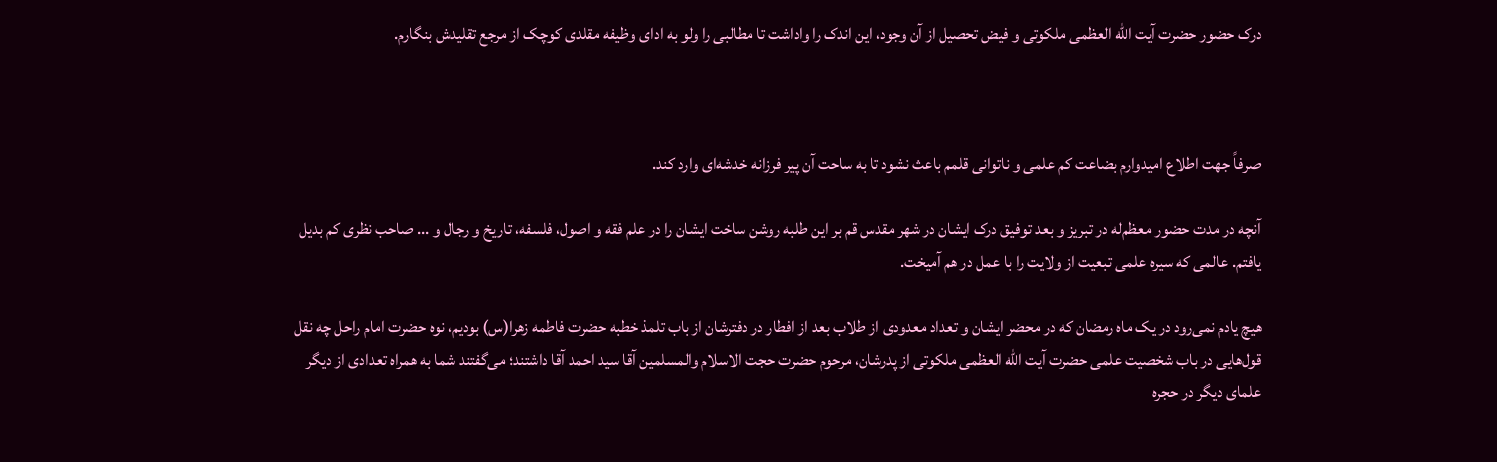درک حضور حضرت آیت الله العظمی ملکوتی و فیض تحصیل از آن وجود، این اندک را واداشت تا مطالبی را ولو به ادای وظیفه مقلدی کوچک از مرجع تقلیدش بنگارم.



صرفاً جهت اطلاع امیدوارم بضاعت کم علمی و ناتوانی قلمم باعث نشود تا به ساحت آن پیر فرزانه خدشه‌ای وارد کند.

آنچه در مدت حضور معظم‌له در تبریز و بعد توفیق درک ایشان در شهر مقدس قم بر این طلبه روشن ساخت ایشان را در علم فقه و اصول، فلسفه، تاریخ و رجال و ... صاحب نظری کم بدیل یافتم. عالمی که سیره علمی تبعیت از ولایت را با عمل در هم آمیخت.

هیچ یادم نمی‌رود در یک ماه رمضان که در محضر ایشان و تعداد معدودی از طلاب بعد از افطار در دفترشان از باب تلمذ خطبه حضرت فاطمه زهرا(س) بودیم، نوه حضرت امام راحل چه نقل قول‌هایی در باب شخصیت علمی حضرت آیت الله العظمی ملکوتی از پدرشان، مرحوم حضرت حجت الاسلام والمسلمین آقا سید احمد آقا داشتند؛ می‌گفتند شما به همراه تعدادی از دیگر علمای دیگر در حجره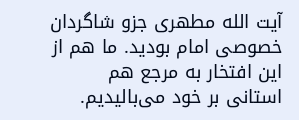آیت الله مطهری جزو شاگردان خصوصی امام بودید. ما هم از این افتخار به مرجع هم استانی بر خود می‌بالیدیم.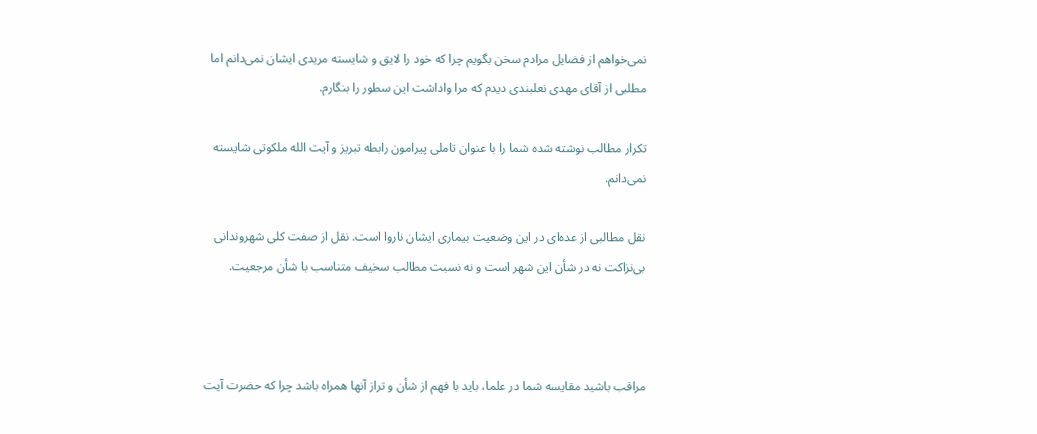نمی‌خواهم از فضایل مرادم سخن بگویم چرا که خود را لایق و شایسته مریدی ایشان نمی‌دانم اما مطلبی از آقای مهدی نعلبندی دیدم که مرا واداشت این سطور را بنگارم.

تکرار مطالب نوشته شده شما را با عنوان تاملی پیرامون رابطه تبریز و آیت الله ملکوتی شایسته نمی‌دانم.

نقل مطالبی از عده‌ای در این وضعیت بیماری ایشان ناروا است. نقل از صفت کلی شهروندانی بی‌نزاکت نه در شأن این شهر است و نه نسبت مطالب سخیف متناسب با شأن مرجعیت.



مراقب باشید مقایسه شما در علما، باید با فهم از شأن و تراز آنها همراه باشد چرا که حضرت آیت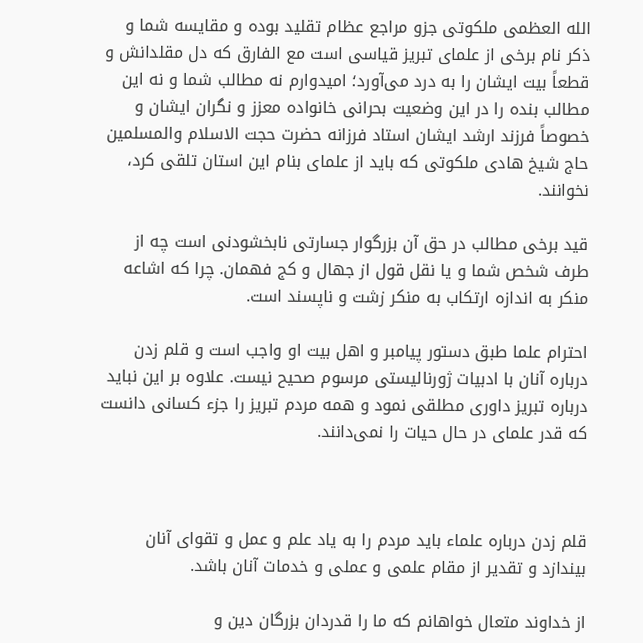الله العظمی ملکوتی جزو مراجع عظام تقلید بوده و مقایسه شما و ذکر نام برخی از علمای تبریز قیاسی است مع الفارق که دل مقلدانش و قطعاً بیت ایشان را به درد می‌آورد؛ امیدوارم نه مطالب شما و نه این مطالب بنده را در این وضعیت بحرانی خانواده معزز و نگران ایشان و خصوصاً فرزند ارشد ایشان استاد فرزانه حضرت حجت الاسلام والمسلمین حاج شیخ هادی ملکوتی که باید از علمای بنام این استان تلقی کرد، نخوانند.

قید برخی مطالب در حق آن بزرگوار جسارتی نابخشودنی است چه از طرف شخص شما و یا نقل قول از جهال و کج فهمان. چرا که اشاعه منکر به اندازه ارتکاب به منکر زشت و ناپسند است.

احترام علما طبق دستور پیامبر و اهل بیت او واجب است و قلم زدن درباره آنان با ادبیات ژورنالیستی مرسوم صحیح نیست. علاوه بر این نباید درباره تبریز داوری مطلقی نمود و همه مردم تبریز را جزء کسانی دانست که قدر علمای در حال حیات را نمی‌دانند.



قلم زدن درباره علماء باید مردم را به یاد علم و عمل و تقوای آنان بیندازد و تقدیر از مقام علمی و عملی و خدمات آنان باشد.

از خداوند متعال خواهانم که ما را قدردان بزرگان دین و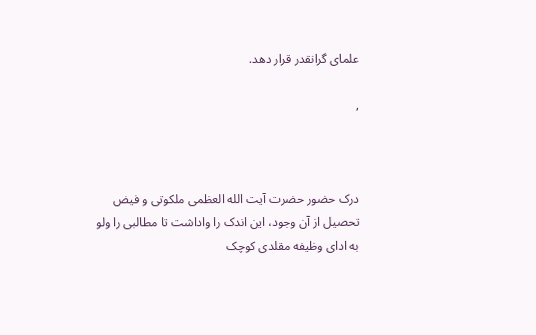علمای گرانقدر قرار دهد.

,



درک حضور حضرت آیت الله العظمی ملکوتی و فیض تحصیل از آن وجود، این اندک را واداشت تا مطالبی را ولو به ادای وظیفه مقلدی کوچک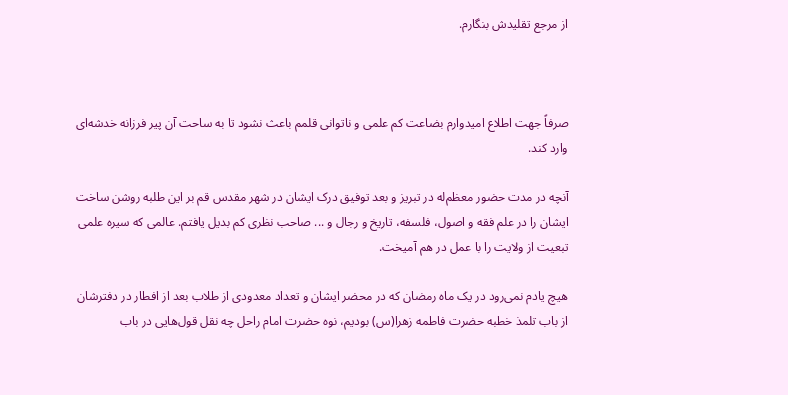از مرجع تقلیدش بنگارم.



صرفاً جهت اطلاع امیدوارم بضاعت کم علمی و ناتوانی قلمم باعث نشود تا به ساحت آن پیر فرزانه خدشه‌ای وارد کند.

آنچه در مدت حضور معظم‌له در تبریز و بعد توفیق درک ایشان در شهر مقدس قم بر این طلبه روشن ساخت ایشان را در علم فقه و اصول، فلسفه، تاریخ و رجال و ... صاحب نظری کم بدیل یافتم. عالمی که سیره علمی تبعیت از ولایت را با عمل در هم آمیخت.

هیچ یادم نمی‌رود در یک ماه رمضان که در محضر ایشان و تعداد معدودی از طلاب بعد از افطار در دفترشان از باب تلمذ خطبه حضرت فاطمه زهرا(س) بودیم، نوه حضرت امام راحل چه نقل قول‌هایی در باب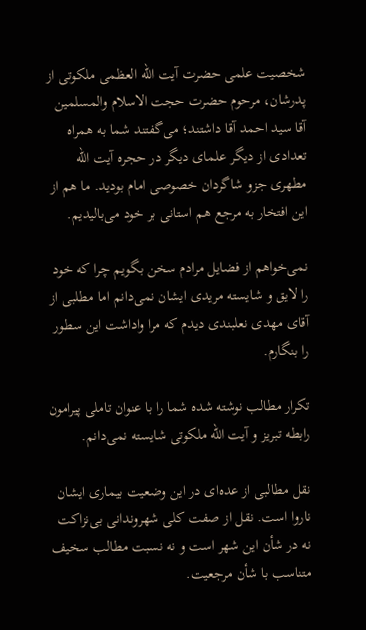شخصیت علمی حضرت آیت الله العظمی ملکوتی از پدرشان، مرحوم حضرت حجت الاسلام والمسلمین آقا سید احمد آقا داشتند؛ می‌گفتند شما به همراه تعدادی از دیگر علمای دیگر در حجره آیت الله مطهری جزو شاگردان خصوصی امام بودید. ما هم از این افتخار به مرجع هم استانی بر خود می‌بالیدیم.

نمی‌خواهم از فضایل مرادم سخن بگویم چرا که خود را لایق و شایسته مریدی ایشان نمی‌دانم اما مطلبی از آقای مهدی نعلبندی دیدم که مرا واداشت این سطور را بنگارم.

تکرار مطالب نوشته شده شما را با عنوان تاملی پیرامون رابطه تبریز و آیت الله ملکوتی شایسته نمی‌دانم.

نقل مطالبی از عده‌ای در این وضعیت بیماری ایشان ناروا است. نقل از صفت کلی شهروندانی بی‌نزاکت نه در شأن این شهر است و نه نسبت مطالب سخیف متناسب با شأن مرجعیت.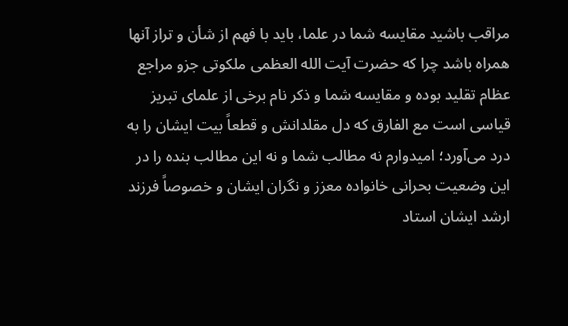مراقب باشید مقایسه شما در علما، باید با فهم از شأن و تراز آنها همراه باشد چرا که حضرت آیت الله العظمی ملکوتی جزو مراجع عظام تقلید بوده و مقایسه شما و ذکر نام برخی از علمای تبریز قیاسی است مع الفارق که دل مقلدانش و قطعاً بیت ایشان را به درد می‌آورد؛ امیدوارم نه مطالب شما و نه این مطالب بنده را در این وضعیت بحرانی خانواده معزز و نگران ایشان و خصوصاً فرزند ارشد ایشان استاد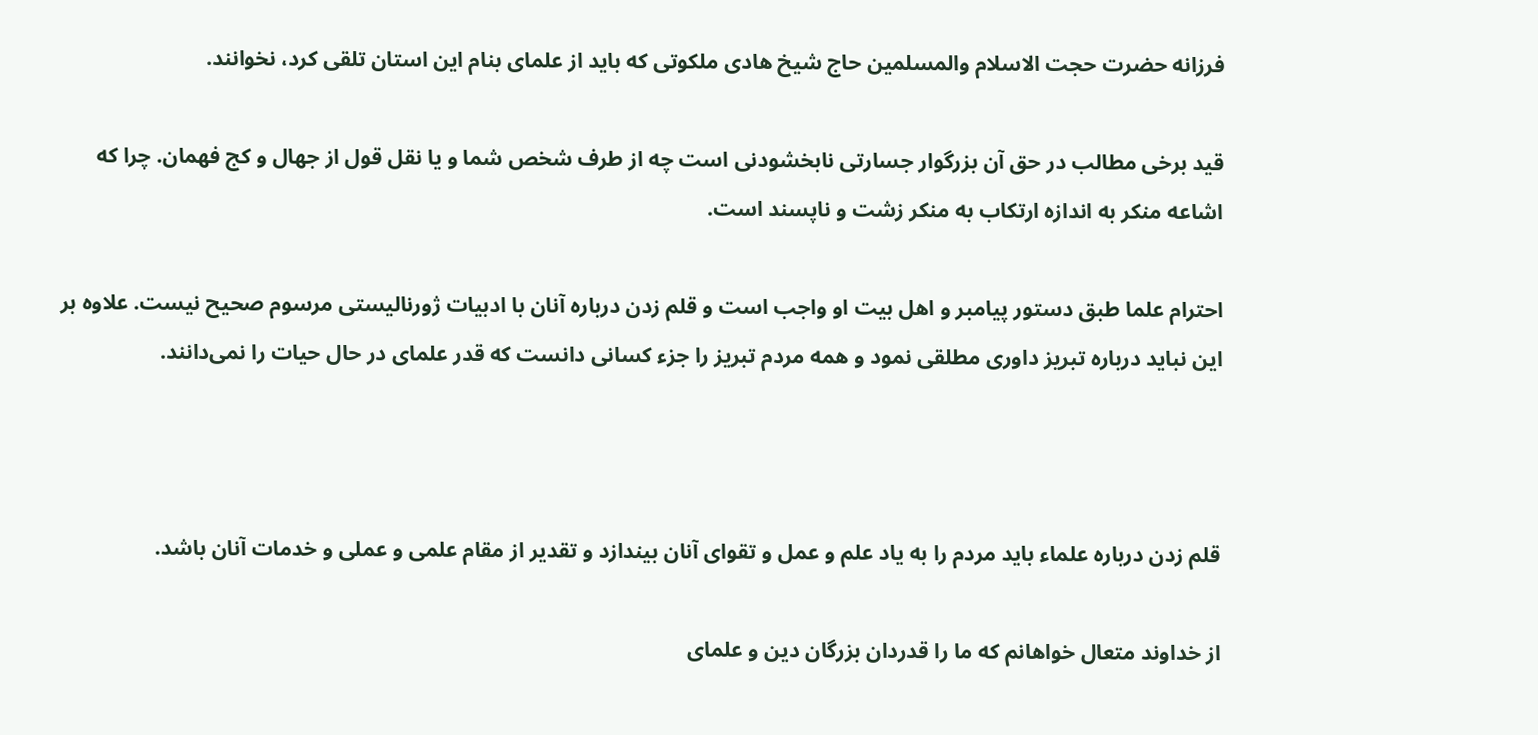فرزانه حضرت حجت الاسلام والمسلمین حاج شیخ هادی ملکوتی که باید از علمای بنام این استان تلقی کرد، نخوانند.

قید برخی مطالب در حق آن بزرگوار جسارتی نابخشودنی است چه از طرف شخص شما و یا نقل قول از جهال و کج فهمان. چرا که اشاعه منکر به اندازه ارتکاب به منکر زشت و ناپسند است.

احترام علما طبق دستور پیامبر و اهل بیت او واجب است و قلم زدن درباره آنان با ادبیات ژورنالیستی مرسوم صحیح نیست. علاوه بر این نباید درباره تبریز داوری مطلقی نمود و همه مردم تبریز را جزء کسانی دانست که قدر علمای در حال حیات را نمی‌دانند.



قلم زدن درباره علماء باید مردم را به یاد علم و عمل و تقوای آنان بیندازد و تقدیر از مقام علمی و عملی و خدمات آنان باشد.

از خداوند متعال خواهانم که ما را قدردان بزرگان دین و علمای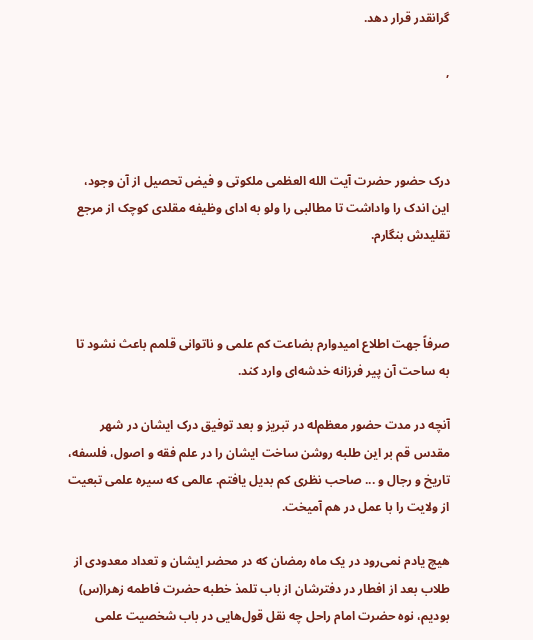گرانقدر قرار دهد.

,



درک حضور حضرت آیت الله العظمی ملکوتی و فیض تحصیل از آن وجود، این اندک را واداشت تا مطالبی را ولو به ادای وظیفه مقلدی کوچک از مرجع تقلیدش بنگارم.



صرفاً جهت اطلاع امیدوارم بضاعت کم علمی و ناتوانی قلمم باعث نشود تا به ساحت آن پیر فرزانه خدشه‌ای وارد کند.

آنچه در مدت حضور معظم‌له در تبریز و بعد توفیق درک ایشان در شهر مقدس قم بر این طلبه روشن ساخت ایشان را در علم فقه و اصول، فلسفه، تاریخ و رجال و ... صاحب نظری کم بدیل یافتم. عالمی که سیره علمی تبعیت از ولایت را با عمل در هم آمیخت.

هیچ یادم نمی‌رود در یک ماه رمضان که در محضر ایشان و تعداد معدودی از طلاب بعد از افطار در دفترشان از باب تلمذ خطبه حضرت فاطمه زهرا(س) بودیم، نوه حضرت امام راحل چه نقل قول‌هایی در باب شخصیت علمی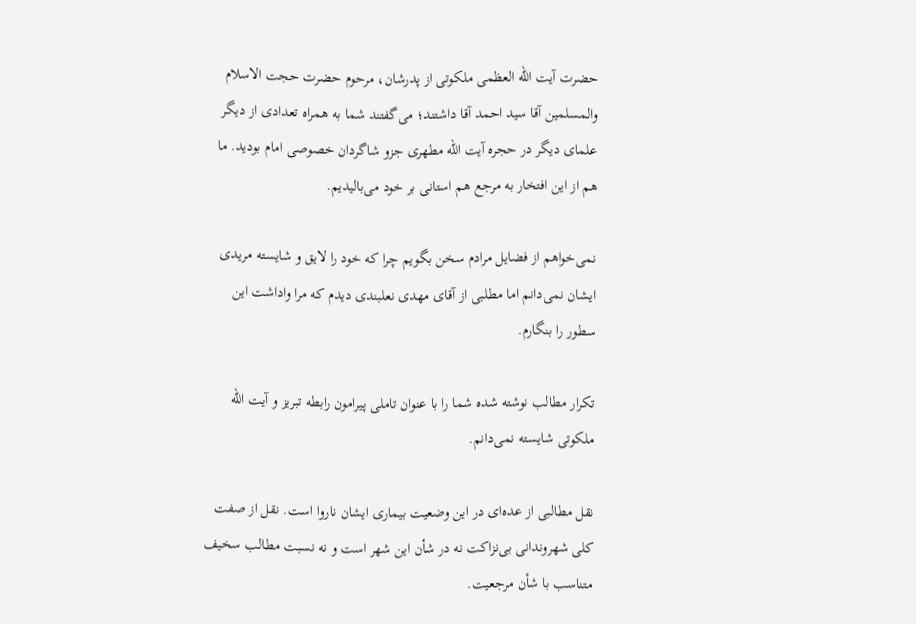حضرت آیت الله العظمی ملکوتی از پدرشان، مرحوم حضرت حجت الاسلام والمسلمین آقا سید احمد آقا داشتند؛ می‌گفتند شما به همراه تعدادی از دیگر علمای دیگر در حجره آیت الله مطهری جزو شاگردان خصوصی امام بودید. ما هم از این افتخار به مرجع هم استانی بر خود می‌بالیدیم.

نمی‌خواهم از فضایل مرادم سخن بگویم چرا که خود را لایق و شایسته مریدی ایشان نمی‌دانم اما مطلبی از آقای مهدی نعلبندی دیدم که مرا واداشت این سطور را بنگارم.

تکرار مطالب نوشته شده شما را با عنوان تاملی پیرامون رابطه تبریز و آیت الله ملکوتی شایسته نمی‌دانم.

نقل مطالبی از عده‌ای در این وضعیت بیماری ایشان ناروا است. نقل از صفت کلی شهروندانی بی‌نزاکت نه در شأن این شهر است و نه نسبت مطالب سخیف متناسب با شأن مرجعیت.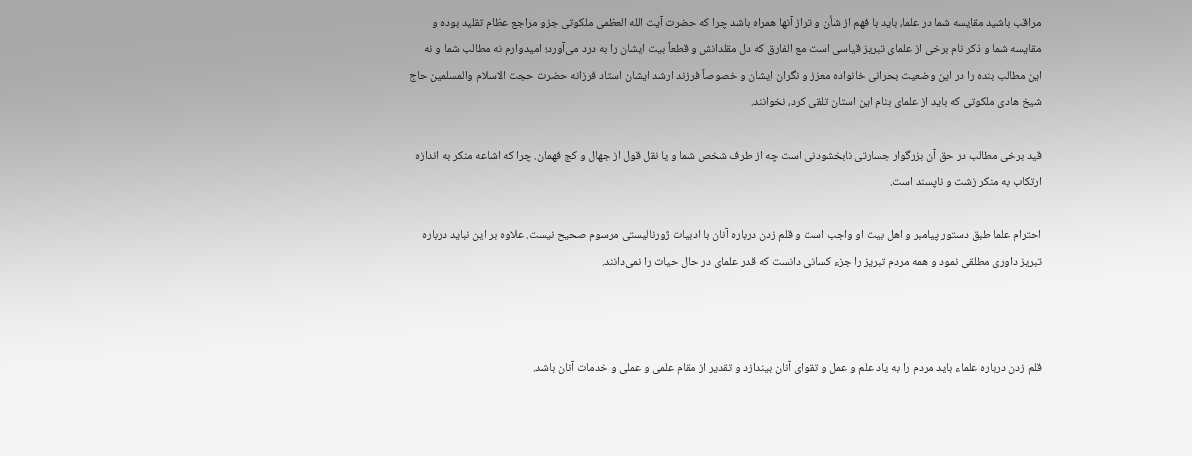مراقب باشید مقایسه شما در علما، باید با فهم از شأن و تراز آنها همراه باشد چرا که حضرت آیت الله العظمی ملکوتی جزو مراجع عظام تقلید بوده و مقایسه شما و ذکر نام برخی از علمای تبریز قیاسی است مع الفارق که دل مقلدانش و قطعاً بیت ایشان را به درد می‌آورد؛ امیدوارم نه مطالب شما و نه این مطالب بنده را در این وضعیت بحرانی خانواده معزز و نگران ایشان و خصوصاً فرزند ارشد ایشان استاد فرزانه حضرت حجت الاسلام والمسلمین حاج شیخ هادی ملکوتی که باید از علمای بنام این استان تلقی کرد، نخوانند.

قید برخی مطالب در حق آن بزرگوار جسارتی نابخشودنی است چه از طرف شخص شما و یا نقل قول از جهال و کج فهمان. چرا که اشاعه منکر به اندازه ارتکاب به منکر زشت و ناپسند است.

احترام علما طبق دستور پیامبر و اهل بیت او واجب است و قلم زدن درباره آنان با ادبیات ژورنالیستی مرسوم صحیح نیست. علاوه بر این نباید درباره تبریز داوری مطلقی نمود و همه مردم تبریز را جزء کسانی دانست که قدر علمای در حال حیات را نمی‌دانند.



قلم زدن درباره علماء باید مردم را به یاد علم و عمل و تقوای آنان بیندازد و تقدیر از مقام علمی و عملی و خدمات آنان باشد.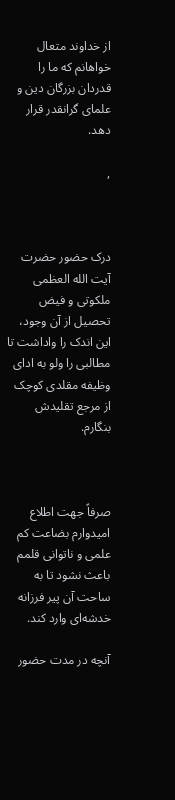از خداوند متعال خواهانم که ما را قدردان بزرگان دین و علمای گرانقدر قرار دهد.

,



درک حضور حضرت آیت الله العظمی ملکوتی و فیض تحصیل از آن وجود، این اندک را واداشت تا مطالبی را ولو به ادای وظیفه مقلدی کوچک از مرجع تقلیدش بنگارم.



صرفاً جهت اطلاع امیدوارم بضاعت کم علمی و ناتوانی قلمم باعث نشود تا به ساحت آن پیر فرزانه خدشه‌ای وارد کند.

آنچه در مدت حضور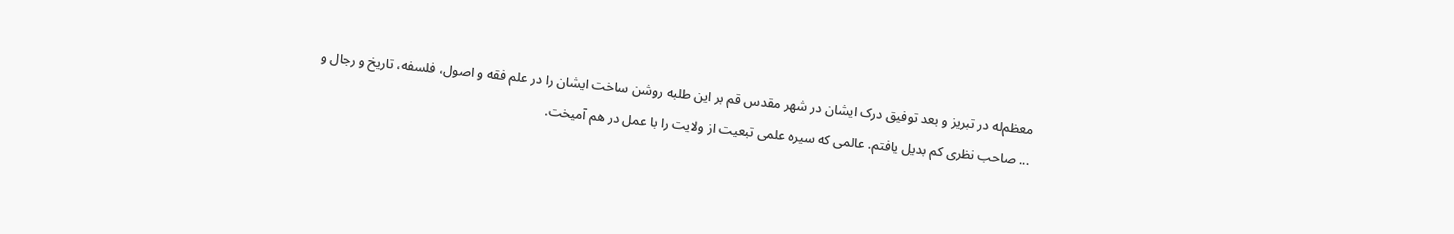معظم‌له در تبریز و بعد توفیق درک ایشان در شهر مقدس قم بر این طلبه روشن ساخت ایشان را در علم فقه و اصول، فلسفه، تاریخ و رجال و ... صاحب نظری کم بدیل یافتم. عالمی که سیره علمی تبعیت از ولایت را با عمل در هم آمیخت.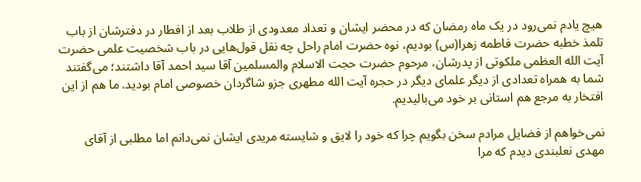هیچ یادم نمی‌رود در یک ماه رمضان که در محضر ایشان و تعداد معدودی از طلاب بعد از افطار در دفترشان از باب تلمذ خطبه حضرت فاطمه زهرا(س) بودیم، نوه حضرت امام راحل چه نقل قول‌هایی در باب شخصیت علمی حضرت آیت الله العظمی ملکوتی از پدرشان، مرحوم حضرت حجت الاسلام والمسلمین آقا سید احمد آقا داشتند؛ می‌گفتند شما به همراه تعدادی از دیگر علمای دیگر در حجره آیت الله مطهری جزو شاگردان خصوصی امام بودید. ما هم از این افتخار به مرجع هم استانی بر خود می‌بالیدیم.

نمی‌خواهم از فضایل مرادم سخن بگویم چرا که خود را لایق و شایسته مریدی ایشان نمی‌دانم اما مطلبی از آقای مهدی نعلبندی دیدم که مرا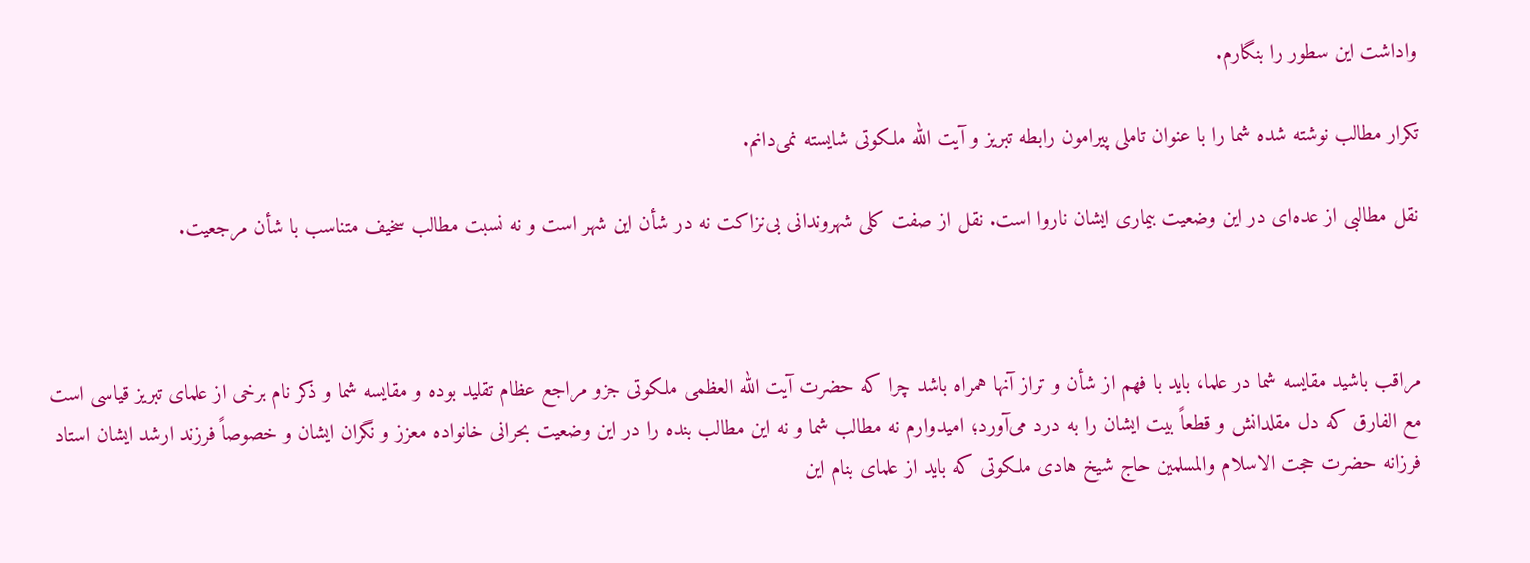واداشت این سطور را بنگارم.

تکرار مطالب نوشته شده شما را با عنوان تاملی پیرامون رابطه تبریز و آیت الله ملکوتی شایسته نمی‌دانم.

نقل مطالبی از عده‌ای در این وضعیت بیماری ایشان ناروا است. نقل از صفت کلی شهروندانی بی‌نزاکت نه در شأن این شهر است و نه نسبت مطالب سخیف متناسب با شأن مرجعیت.



مراقب باشید مقایسه شما در علما، باید با فهم از شأن و تراز آنها همراه باشد چرا که حضرت آیت الله العظمی ملکوتی جزو مراجع عظام تقلید بوده و مقایسه شما و ذکر نام برخی از علمای تبریز قیاسی است مع الفارق که دل مقلدانش و قطعاً بیت ایشان را به درد می‌آورد؛ امیدوارم نه مطالب شما و نه این مطالب بنده را در این وضعیت بحرانی خانواده معزز و نگران ایشان و خصوصاً فرزند ارشد ایشان استاد فرزانه حضرت حجت الاسلام والمسلمین حاج شیخ هادی ملکوتی که باید از علمای بنام این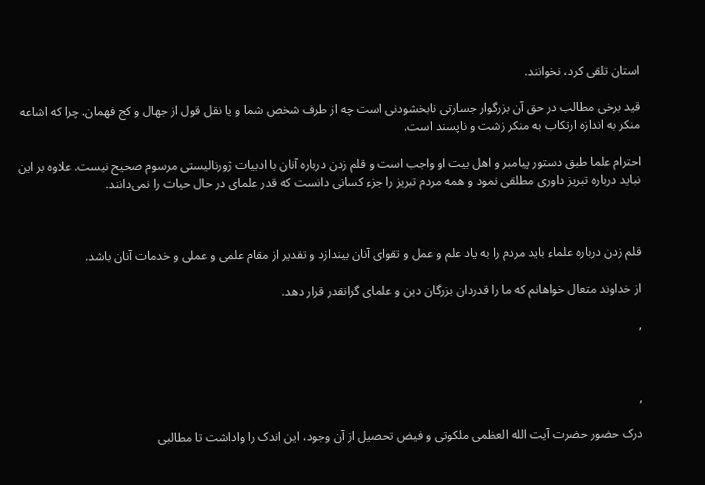استان تلقی کرد، نخوانند.

قید برخی مطالب در حق آن بزرگوار جسارتی نابخشودنی است چه از طرف شخص شما و یا نقل قول از جهال و کج فهمان. چرا که اشاعه منکر به اندازه ارتکاب به منکر زشت و ناپسند است.

احترام علما طبق دستور پیامبر و اهل بیت او واجب است و قلم زدن درباره آنان با ادبیات ژورنالیستی مرسوم صحیح نیست. علاوه بر این نباید درباره تبریز داوری مطلقی نمود و همه مردم تبریز را جزء کسانی دانست که قدر علمای در حال حیات را نمی‌دانند.



قلم زدن درباره علماء باید مردم را به یاد علم و عمل و تقوای آنان بیندازد و تقدیر از مقام علمی و عملی و خدمات آنان باشد.

از خداوند متعال خواهانم که ما را قدردان بزرگان دین و علمای گرانقدر قرار دهد.

,



,

درک حضور حضرت آیت الله العظمی ملکوتی و فیض تحصیل از آن وجود، این اندک را واداشت تا مطالبی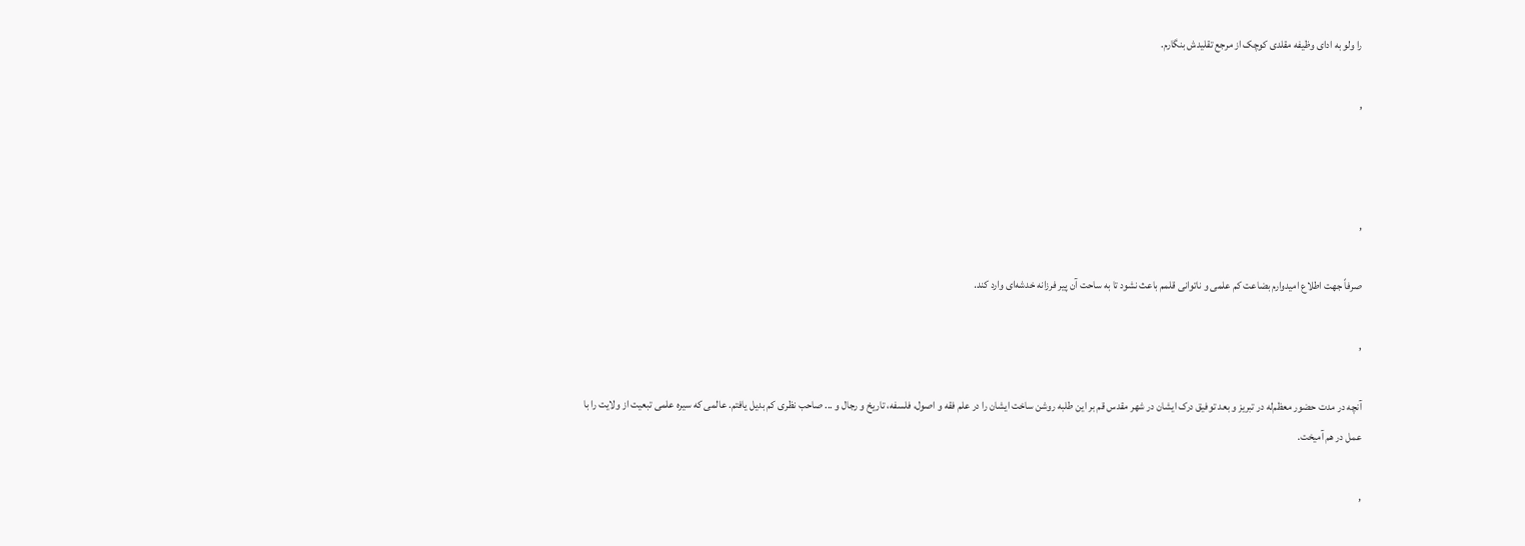را ولو به ادای وظیفه مقلدی کوچک از مرجع تقلیدش بنگارم.

,



,

صرفاً جهت اطلاع امیدوارم بضاعت کم علمی و ناتوانی قلمم باعث نشود تا به ساحت آن پیر فرزانه خدشه‌ای وارد کند.

,

آنچه در مدت حضور معظم‌له در تبریز و بعد توفیق درک ایشان در شهر مقدس قم بر این طلبه روشن ساخت ایشان را در علم فقه و اصول، فلسفه، تاریخ و رجال و ... صاحب نظری کم بدیل یافتم. عالمی که سیره علمی تبعیت از ولایت را با عمل در هم آمیخت.

,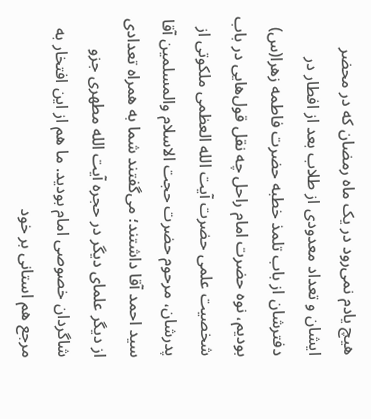هیچ یادم نمی‌رود در یک ماه رمضان که در محضر ایشان و تعداد معدودی از طلاب بعد از افطار در دفترشان از باب تلمذ خطبه حضرت فاطمه زهرا(س) بودیم، نوه حضرت امام راحل چه نقل قول‌هایی در باب شخصیت علمی حضرت آیت الله العظمی ملکوتی از پدرشان، مرحوم حضرت حجت الاسلام والمسلمین آقا سید احمد آقا داشتند؛ می‌گفتند شما به همراه تعدادی از دیگر علمای دیگر در حجره آیت الله مطهری جزو شاگردان خصوصی امام بودید. ما هم از این افتخار به مرجع هم استانی بر خود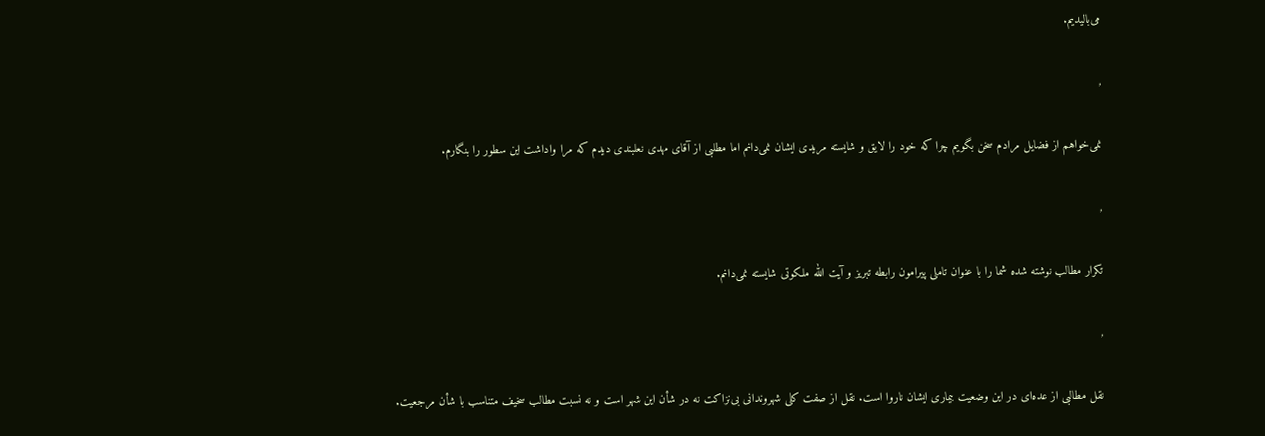می‌بالیدیم.

,

نمی‌خواهم از فضایل مرادم سخن بگویم چرا که خود را لایق و شایسته مریدی ایشان نمی‌دانم اما مطلبی از آقای مهدی نعلبندی دیدم که مرا واداشت این سطور را بنگارم.

,

تکرار مطالب نوشته شده شما را با عنوان تاملی پیرامون رابطه تبریز و آیت الله ملکوتی شایسته نمی‌دانم.

,

نقل مطالبی از عده‌ای در این وضعیت بیماری ایشان ناروا است. نقل از صفت کلی شهروندانی بی‌نزاکت نه در شأن این شهر است و نه نسبت مطالب سخیف متناسب با شأن مرجعیت.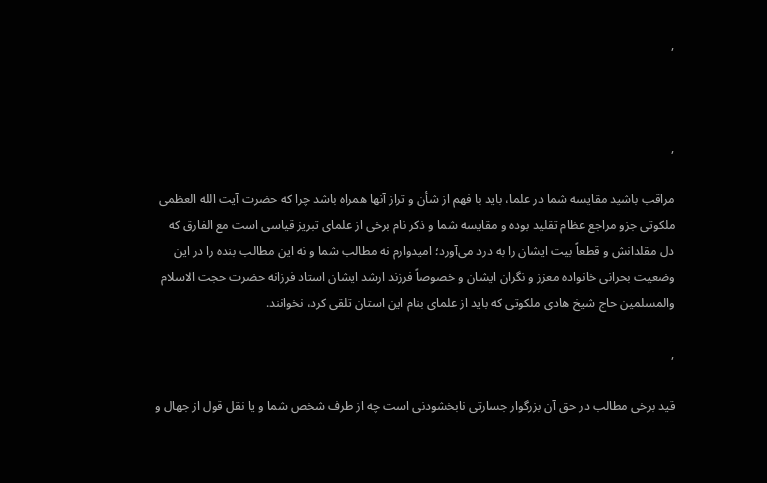,



,

مراقب باشید مقایسه شما در علما، باید با فهم از شأن و تراز آنها همراه باشد چرا که حضرت آیت الله العظمی ملکوتی جزو مراجع عظام تقلید بوده و مقایسه شما و ذکر نام برخی از علمای تبریز قیاسی است مع الفارق که دل مقلدانش و قطعاً بیت ایشان را به درد می‌آورد؛ امیدوارم نه مطالب شما و نه این مطالب بنده را در این وضعیت بحرانی خانواده معزز و نگران ایشان و خصوصاً فرزند ارشد ایشان استاد فرزانه حضرت حجت الاسلام والمسلمین حاج شیخ هادی ملکوتی که باید از علمای بنام این استان تلقی کرد، نخوانند.

,

قید برخی مطالب در حق آن بزرگوار جسارتی نابخشودنی است چه از طرف شخص شما و یا نقل قول از جهال و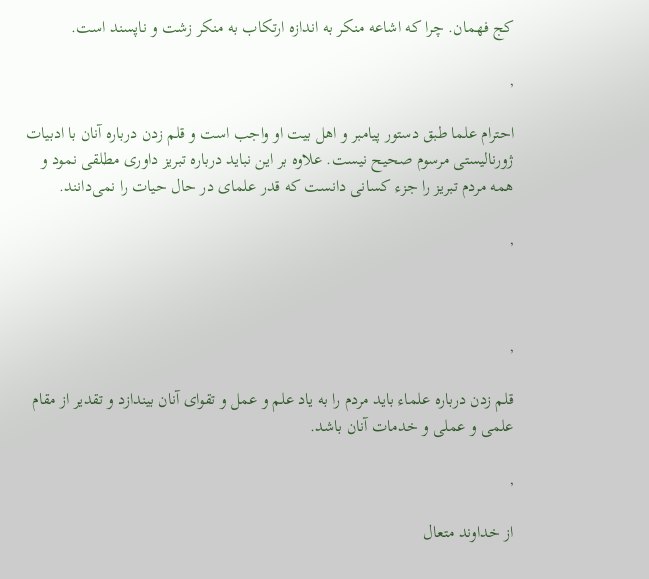کج فهمان. چرا که اشاعه منکر به اندازه ارتکاب به منکر زشت و ناپسند است.

,

احترام علما طبق دستور پیامبر و اهل بیت او واجب است و قلم زدن درباره آنان با ادبیات ژورنالیستی مرسوم صحیح نیست. علاوه بر این نباید درباره تبریز داوری مطلقی نمود و همه مردم تبریز را جزء کسانی دانست که قدر علمای در حال حیات را نمی‌دانند.

,



,

قلم زدن درباره علماء باید مردم را به یاد علم و عمل و تقوای آنان بیندازد و تقدیر از مقام علمی و عملی و خدمات آنان باشد.

,

از خداوند متعال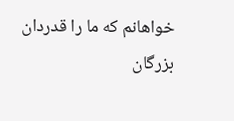خواهانم که ما را قدردان بزرگان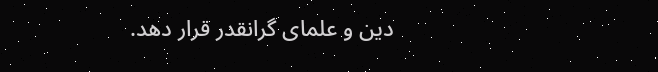دین و علمای گرانقدر قرار دهد.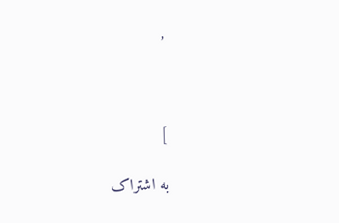,



]

به اشتراک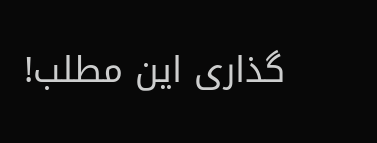گذاری این مطلب!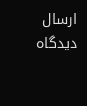ارسال دیدگاه